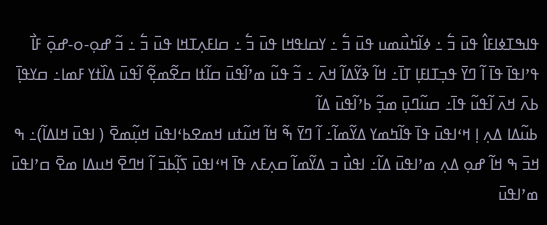ߟߊߒߠߦߊߓߊ߮ ߟߎ߫ ߏ߱ ߸ ߦߊ߬ߤߎ߯ߘߎ ߟߎ߫ ߏ߱ ߸ ߌߛߊߟߞߊ ߟߎ߫ ߏ߱ ߸ ߛߊߓߍ߲ߠߞߊ ߟߎ߫ ߏ߱ ߸ ߏ߬ ߝߋ߲-ߋ-ߝߋ߲߫ ߓߊ߯ ߟߴߊߟߊ߫ ߟߊ߫ ߊ߬ ߣߌ߫ ߟߏ߲ߠߊߓߊ߲ ߠߊ߫߸ ߞߊ߬ ߢߌ߬ߡߊ߬ ߞߍ߫ ߸ ߏ߬ ߟߎ߬ ߘߴߊ߬ߟߎ߫ ߛߊ߬ߙߊ ߛߐ߬ߘߐ߲߬ ߊ߬ߟߎ߫ ߡߊ߰ߙߌ ߓߘߊ߸ ߛߌߟߊ߲߫ ߕߍ߫ ߞߍ߫ ߊ߬ߟߎ߬ ߟߊ߫߸ ߛߎ߬ߣߎ߲߫ ߘߏ߲߬ ߕߴߊ߬ߟߎ߫ ߡߊ߬
ߕߎ߬ߡߊ ߡߍ߲ ߊ߲ ߞߵߊߟߎ߫ ߟߊ߫ ߟߊ߬ߤߘߌ ߡߌ߬ߘߊ߬߸ ߊ߬ ߣߌ߫ ߒ߬ ߞߊ߬ ߞߎ߬ߙߎ ߞߘߐߕߵߊߟߎ߫ ߞߎ߲߬ߘߐ߫ ( ߊߟߎ߫ ߞߊߡߊ߬)߸ ߒ ߞߏ߫ ߒ ߞߊ߬ ߝߋ߲ ߡߍ߲ ߘߴߊߟߎ߫ ߡߊ߬߸ ߊߟߎ߯ ߏ ߡߌ߬ߘߊ߬ ߛߍ߲ߓߍ ߟߊ߫ ߞߵߊߟߎ߫ ߖߊ߲߬ߕߏ߫ ߊ߬ ߞߣߐ߫ ߞߎߡߊ ߘߐ߫ ߛߴߊߟߎ߫ ߘߴߊߟߎ߫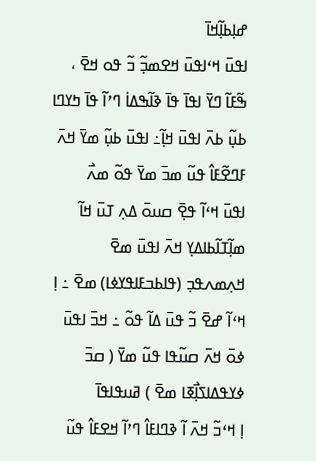ߝߊ߲ߕߊ߲߬ߞߊ߫
ߊߟߎ߫ ߞߵߊߟߎ߫ ߞߐߘߏ߲߬ ߏ߬ ߟߋ ߞߐ߫ ، ߒ߬ߓߊ߬ ߣߌ߫ ߊߟߊ߫ ߟߊ߫ ߢߊ߬ߒߡߊ߭ ߣߴߊ߬ ߟߊ߫ ߤߌߣߊ ߕߎ߲߬ ߕߍ߫ ߊߟߎ߫ ߞߊ߲߬߸ ߊߟߎ߫ ߕߎ߲߬ ߘߌ߫ ߞߍ߫ ߓߣߐ߬ߓߊ߮ ߟߎ߬ ߘߏ߫ ߘߌ߫ ߟߋ߬ ߘߍ߯
ߊߟߎ߫ ߞߵߊ߬ ߟߐ߲߫ ߛߎߋ߫ ߡߍ߲ ߠߎ߫ ߞߊ߬ ߘߊ߲߬ߠߊ߬ߕߊߡߌ߲ ߞߍ߫ ߊߟߎ߫ ߘߐ߫ ߞߍ߲ߘߍߟߏ߲ (ߟߊߕߏߓߊߟߌߦߊ) ߘߐ߫ ߸ ߊ߲ ߞߵߊ߬ ߝߐ߫ ߏ߬ ߟߎ߫ ߡߊ߬ ߟߋ߬ ߸ ߞߏ߫ ߊߟߎ߫ ߦߋ߫ ߞߍ߫ ߛߎ߬ߟߊ ߟߎ߬ ߘߌ߫ ( ߛߏ߫ ߦߌߟߡߊߖߊ߲߯ߧߊ ߘߐ߫ ) ߥߎߟߊߟߊ߫
ߊ߲ ߞߵߏ߬ ߞߍ߫ ߊ߬ ߢߣߊߓߊ߮ ߣߴߊ߬ ߞߐߓߊ߮ ߟߎ߬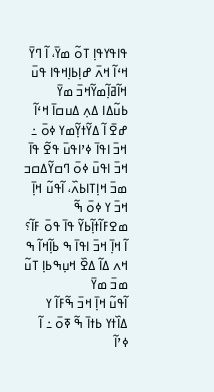ߟߊߟߌߟߊ߲ ߠߋ߬ ߘߌ߫، ߊ߬ ߣߌ߫ ߞߵߊ߬ ߞߍ߫ ߝߊ߲ߕߊ߲ߞߟߊ ߟߎ߫ ߞߊ߬ߥߊ߲߬ߘߌ߬ߞߏ߫ ߘߌ߫
ߕߎ߬ߡߊ ߡߍ߲ ߡߎߛߊ߫ ߞߵߊ߬ ߝߐ߫ ߊ߬ ߡߌ߬ߙߌ߲߬ߘߌ ߦߋ߫ ߸ ߞߏ߫ ߊߟߊ߫ ߦߴߊߟߎ߫ ߟߐ߬ ߟߊ߫ ߞߏ߫ ߊߟߎ߫ ߦߋ߫ ߣߛߌ߬ߡߛߏ ߘߏ߫ ߞߊ߲ߠߊߕߍ߰، ߊ߬ߟߎ߬ ߞߊ߲߫ ߞߏ߫ ߌ ߦߋ߫ ߒ߬ ߘߐߓߊ߬ߙߊ߲߬ߕߌ߬ ߟߊ߫ ߟߋ߫ ߓߊ߬؟ ߊ߬ ߞߊ߲߫ ߞߏ߫ ߊߟߊ߫ ߒ ߕߊ߲߬ߞߊ߬ ߒ ߞߍ ߡߊ߬ ߡߐ߰ ߞߎ߲ߒߕߊ߲ ߠߎ߬ ߘߏ߫ ߘߌ߫
ߊ߬ߟߎ߬ ߞߊ߲߫ ߞߏ߫ ߒ߬ߓߊ߬ ߌ ߡߊ߰ߙߌ ߕߙߊ߫ ߒ߬ ߧߋ߫ ߸ ߊ߬ ߦߴߊ߬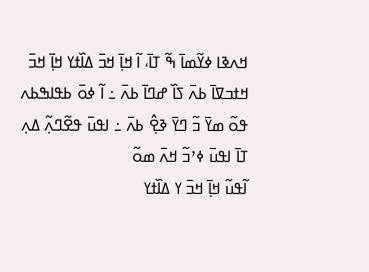ߞߍߢߊ ߦߌ߬ߘߊ߫ ߒ߬ ߠߊ߫، ߊ߬ ߞߊ߲߫ ߞߏ߫ ߡߊ߰ߙߌ ߞߊ߲߫ ߞߏ߫ ߞߙߏߜߊ߫ ߕߍ߫ ߖߊ߰ ߝߣߊ߫ ߕߍ߫ ߸ ߊ߬ ߦߋ߫ ߕߟߊߒߕߍ ߟߋ߬ ߘߌ߫ ߏ߬ ߣߌ߫ ߢߐ߲߮ ߕߍ߫ ߸ ߊߟߎ߫ ߟߐ߬ߣߍ߲߬ ߡߍ߲ ߠߊ߫ ߊߟߎ߫ ߦߴߏ߬ ߞߍ߫ ߘߋ߬
ߊ߬ߟߎ߬ ߞߊ߲߫ ߞߏ߫ ߌ ߡߊ߰ߙߌ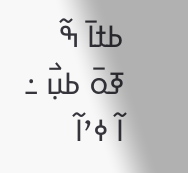ߕߙߊ߫ ߒ߬ ߧߋ߫ ߕߎ߲߯ ߸ ߊ߬ ߦߴߊ߬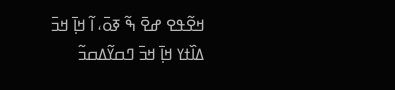ߞߐ߬ߟߐ ߝߐ߫ ߒ߬ ߧߋ߫، ߊ߬ ߞߊ߲߫ ߞߏ߫ ߡߊ߰ߙߌ ߞߊ߲߫ ߞߏ߫ ߣߛߌ߬ߡߛߏ߬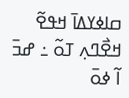ߛߊߦߌߡߊ߫ ߞߟߐ߬ ߞߐ߯ߣߍ߲ ߠߋ߬ ߸ ߝߏ߫ ߊ߬ ߦߋ߫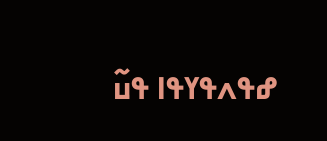ߝߟߍߟߌߟߊ ߟߎ߬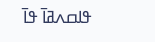ߟߊߛߍߥߊ߫ ߟߊ߫